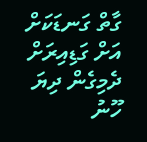ގާތް ގަނޑަކަށް އަށް ގަޑިއިރަށް ދެމިގެން ދިޔަ ހޫނު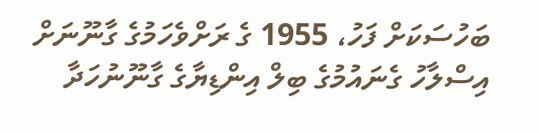ބަހުސަކަށް ފަހު، 1955 ގެ ރަށްވެހަމުގެ ގާނޫނަށް އިސްލާހު ގެނައުމުގެ ބިލް އިންޑިޔާގެ ގާނޫނުހަދާ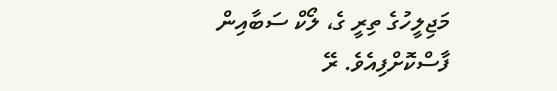މަޖިލީހުގެ ތިރީ ގެ، ލޯކް ސަބާއިން ފާސްކޮށްފިއެވެ. ރޭ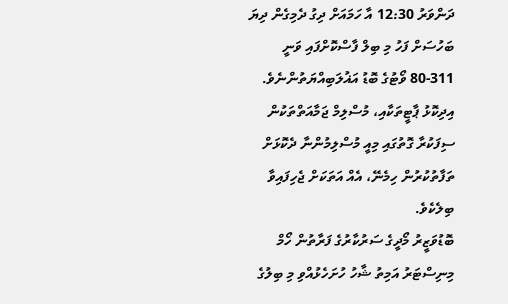ދަންވަރު 12:30 އާ ހަމައަށް ދިގު ދެމިގެން ދިޔަ ބަހުސަށް ފަހު މި ބިލް ފާސްކޮށްފައި ވަނީ 311-80 ވޯޓުގެ ބޮޑު އަޣުލަބިއްޔަތުންނެވެ.
އިދިކޮޅު ޕާޓީތަކާއި، މުސްލިމް ޖަމާއަތްތަކުން ސިފަކުރާ ގޮތުގައި މިއީ މުސްލިމުންނާ ދެކޮޅަށް ތަފާތުކުރުން ހިމެނޭ، އެއް އަތަކަށް ޖެހިފައިވާ ބިލެކެވެ.
ބޮޑުވަޒީރު މޯދީގެ ސަރުކާރުގެ ފަރާތުން ހޯމް މިނިސްޓަރު އަމިތު ޝާހު ހުށަހެޅުއްވި މި ބިލުގެ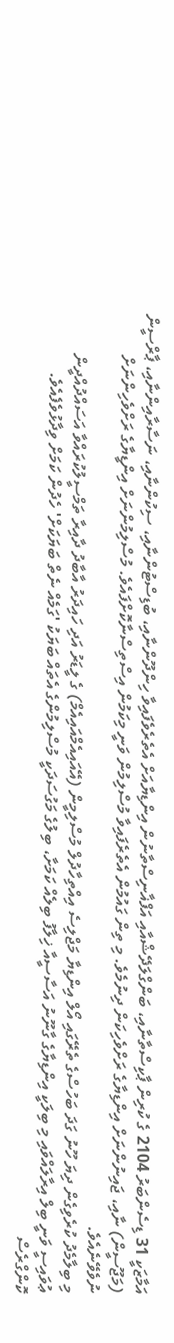އަމާޒަކީ 31 ޑިސެންބަރު 2104 ގެ ކުރިން ޕާކިސްތާނާއި، ބަންގްލަދޭޝްއާއި އަފްޣާނިސްތާނުން އިންޑިޔާއަށް އެތެރެވެފައިވާ ހިންދޫންނާއި، ބުޑިސްޓުންނާއި، ސިކުންނާއި، ނަސާރާއިންނާއި، ޕާރްސީން (މަޖޫސީން) ނާއި، ޖައިނުންނަށް އިންޑިޔާގެ ރަށްވެހިކަން ދިނުމެވެ. މި ތިން ގައުމުން އެތެރެފައިވާ މުސްލިމުން ވަނީ މިކަމުން އިސްތިސްނާކޮށްފައެވެ. މުސްލިމުންނަށް އިންޑީޔާގެ ރަށްވެހިންނަށް ނުވެވޭނެއެވެ.
މި ބިލާމެދު ކުރެވިގެން ދިޔަ ހޫނު ގަދަ ބަހުސްގެ ތެރޭގައި އޯލް އިންޑިޔާ މަޖްލިސެ އިއްތިހާދުލް މުސްލިމީން (އޭއައިއެމްއައިއެމް) ގެ ލީޑަރު އަދި ހައިދަރު އާބާދު ދާއިރާ ތަމްސީލުކުރައްވާ އަސައްދުއްދީން ޢުވައިސީ ވަނީ ބިލް އިރާލައްވައި މި ބިލަކީ އިންޑިޔާގެ ގާނޫނު އަސާސީއާ ޚިލާފު ބިލެއް ކަމަށާ، ބިލުގެ މަގުސަދަކީ މުސްލިމުންގެ އެތައް ބަޔަކު 'ގަމެއް ނެތް ބަޔަކަށް' ހެދުން ކަމަށް ވިދާޅުވެފެއެވެ.
ކޮންގްރެސް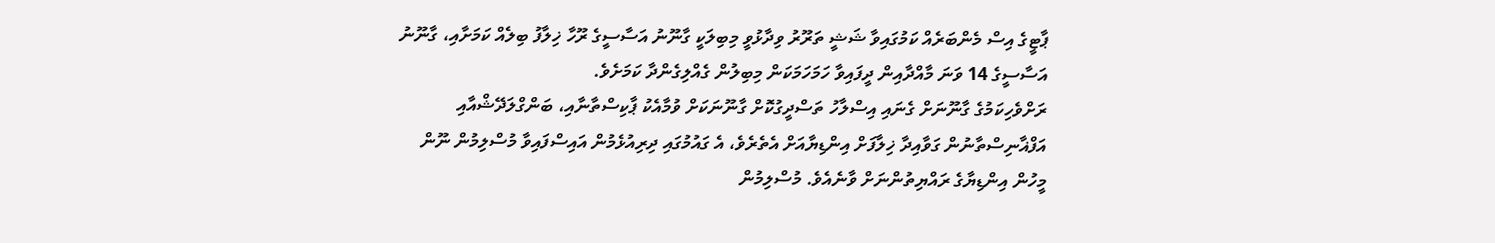ޕާޓީގެ އިސް މެންބަރެއް ކަމުގައިވާ ޝަޝީ ތަރޫރު ވިދާޅުވީ މިބިލަކީ ގާނޫނު އަސާސީގެ ރޫހާ ޚިލާފު ބިލެއް ކަމަށާއި، ގާނޫނު އަސާސީގެ 14 ވަނަ މާއްދާއިން ދީފައިވާ ހަމަހަމަކަން މިބިލުން ގެއްލިގެންދާ ކަމަށެވެ.
ރަށްވެހިކަމުގެ ގާނޫނަށް ގެނައި އިސްލާހު ތަސްދީގުކޮށް ގާނޫނަކަށް ވުމާއެކު ޕާކިސްތާނާއި، ބަންގްލަދޭޝްއާއި އަފްޣާނިސްތާނުން ގަވާއިދާ ޚިލާފަށް އިންޑިޔާއަށް އެތެރެވެ، އެ ގައުމުގައި ދިރިއުޅެމުން އައިސްފައިވާ މުސްލިމުން ނޫން މީހުން އިންޑިޔާގެ ރައްޔިތުންނަށް ވާނެއެވެ. މުސްލިމުން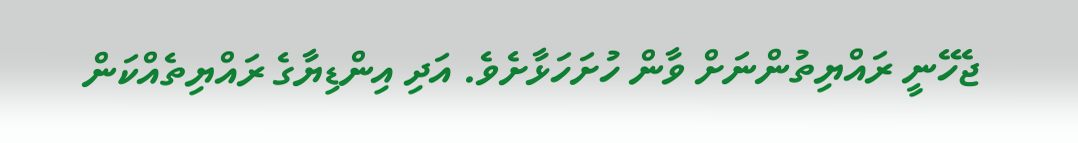ޖެހޭނީ ރައްޔިތުންނަށް ވާން ހުށަހަޅާށެވެ. އަދި އިންޑިޔާގެ ރައްޔިތެއްކަން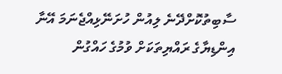ސާބިތުކޮށްދޭނެ ލިއުން ހުށަނޭޅިއްޖެނަމަ އޭނާ އިންޑިޔާގެ ރައްޔިތަކަށް ވުމުގެ ހައްގުން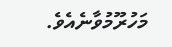މަހުރޫމުވާނެއެވެ.